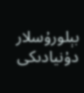بېلورۇسلار
دۇنيادىكى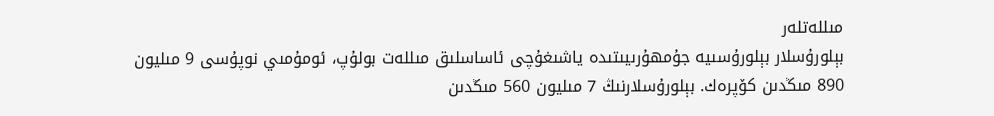مىللەتلەر
بېلورۇسلار بېلورۇسىيە جۇمھۇرىيىتىدە ياشىغۇچى ئاساسلىق مىللەت بولۇپ، ئومۇمىي نوپۇسى 9 مىليون 890 مىڭدىن كۆپرەك. بېلورۇسلارنىڭ 7 مىليون 560 مىڭدىن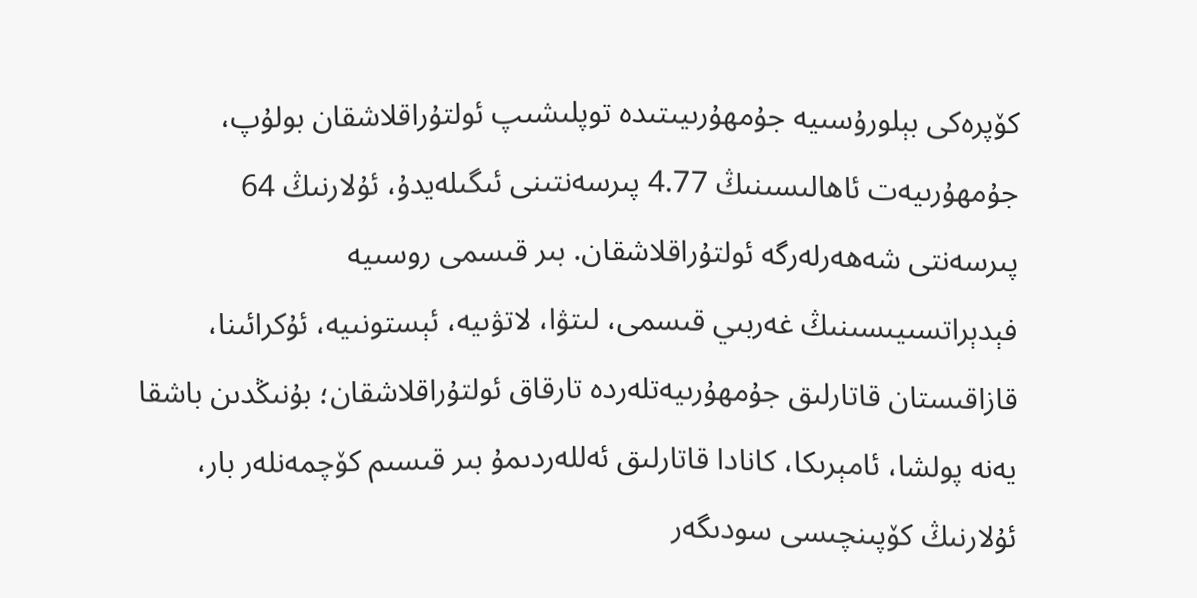كۆپرەكى بېلورۇسىيە جۇمھۇرىيىتىدە توپلىشىپ ئولتۇراقلاشقان بولۇپ، جۇمھۇرىيەت ئاھالىسىنىڭ 4.77 پىرسەنتىنى ئىگىلەيدۇ، ئۇلارنىڭ 64 پىرسەنتى شەھەرلەرگە ئولتۇراقلاشقان. بىر قىسمى روسىيە فېدېراتسىيىسىنىڭ غەربىي قىسمى، لىتۋا، لاتۋىيە، ئېستونىيە، ئۇكرائىنا، قازاقىستان قاتارلىق جۇمھۇرىيەتلەردە تارقاق ئولتۇراقلاشقان؛ بۇنىڭدىن باشقا يەنە پولشا، ئامېرىكا، كانادا قاتارلىق ئەللەردىمۇ بىر قىسىم كۆچمەنلەر بار، ئۇلارنىڭ كۆپىنچىسى سودىگەر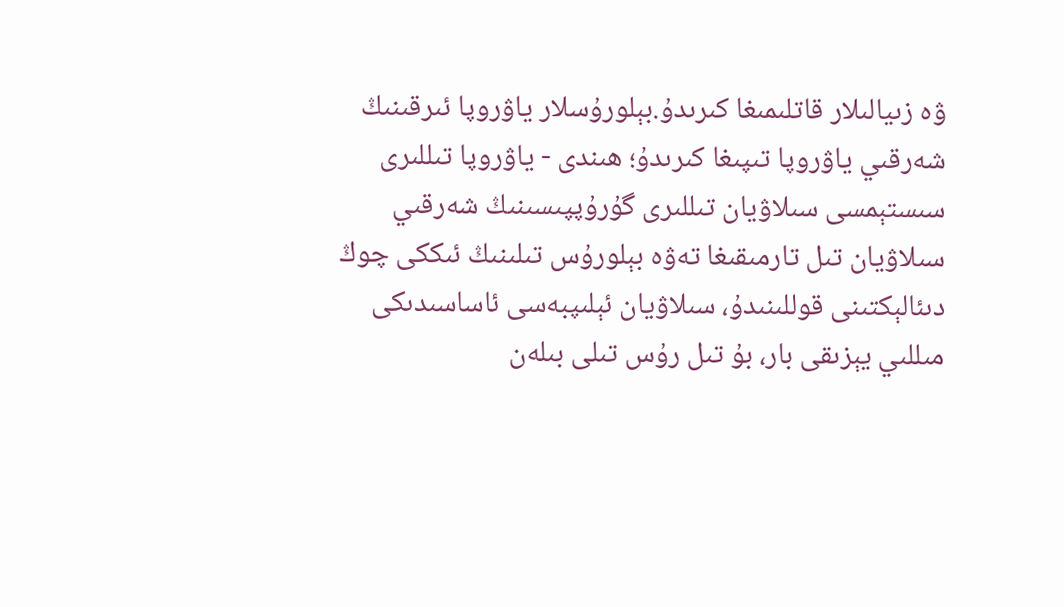ۋە زىيالىلار قاتلىمىغا كىرىدۇ.بېلورۇسلار ياۋروپا ئىرقىنىڭ شەرقىي ياۋروپا تىپىغا كىرىدۇ؛ ھىندى - ياۋروپا تىللىرى سىستېمسى سىلاۋيان تىللىرى گۇرۇپپىسىنىڭ شەرقىي سىلاۋيان تىل تارمىقىغا تەۋە بېلورۇس تىلىنىڭ ئىككى چوڭ دىئالېكتىنى قوللىنىدۇ، سىلاۋيان ئېلىپبەسى ئاساسىدىكى مىللىي يېزىقى بار، بۇ تىل رۇس تىلى بىلەن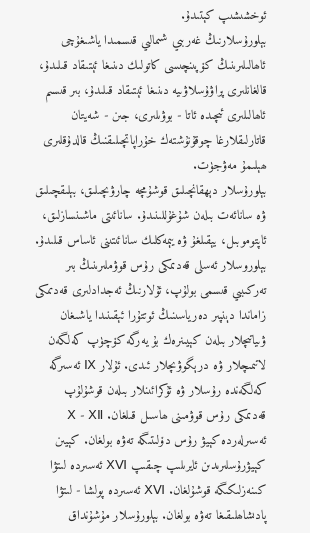ئوخشىشىپ كېتىدۇ.
بېلورۇسلارنىڭ غەربىي شىمالىي قىسمىدا ياشىغۇچى ئاھالىلىرىنىڭ كۆپىنچىسى كاتولىك دىنىغا ئېتىقاد قىلىدۇ، قالغانلىرى پراۋۇسلاۋىيە دىنىغا ئېتىقاد قىلىدۇ، بىر قىسىم ئاھالىلىرى ئىچىدە ئاتا - بوۋىلىرى، جىن - شەيتان قاتارلىقلارغا چوقۇنۇشتەك خۇراپاتچىلىقنىڭ قالدۇقلىرى ھېلىمۇ مەۋجۈت.
بېلورۇسلار دېھقانچىلىق قوشۇمچە چارۋىچىلىق، بېلىقچىلىق ۋە سانائەت بىلەن شۇغۇللىنىدۇ. سانائىتى ماشىنسازلىق، ئاپتوموبىل، يېقىلغۇ ۋە يېمەكلىك سانائىتىنى ئاساس قىلىدۇ.
بېلوروسلار ئەسلى قەدىمكى رۇس قوۋملىرىنىڭ بىر تەركىبىي قىسمى بولۇپ، ئۇلارنىڭ ئەجدادلىرى قەدىمكى زاماندا دېنپىر دەرياسىنىڭ ئوتتۇرا ئېقىنىدا ياشىغان ۋىياتىچلار بىلەن كېيىنرەك بۇ يەرگە كۆچۈپ كەلگەن لاتىمىچلار ۋە درېگوۋىچلار ئىدى. ئۇلار Ⅸ ئەسىرگە كەلگەندە رۇسلار ۋە ئۇكرائىنلار بىلەن قوشۇلۇپ قەدىمكى رۇس قوۋمىنى ھاسىل قىلغان. Ⅹ - ⅩⅡ ئەسىرلەردە كېيۋ رۇس دۆلىتىگە تەۋە بولغان. كېيىن كېيۋرۇسلىرىدىن ئايرىلىپ چىقىپ ⅩⅥ ئەسىردە لىتۋا كىنەزلىكىگە قوشۇلغان. ⅩⅥ ئەسىردە پولشا - لىتۋا پادىشاھلىقىغا تەۋە بولغان. بېلورۇسلار مۇشۇنداق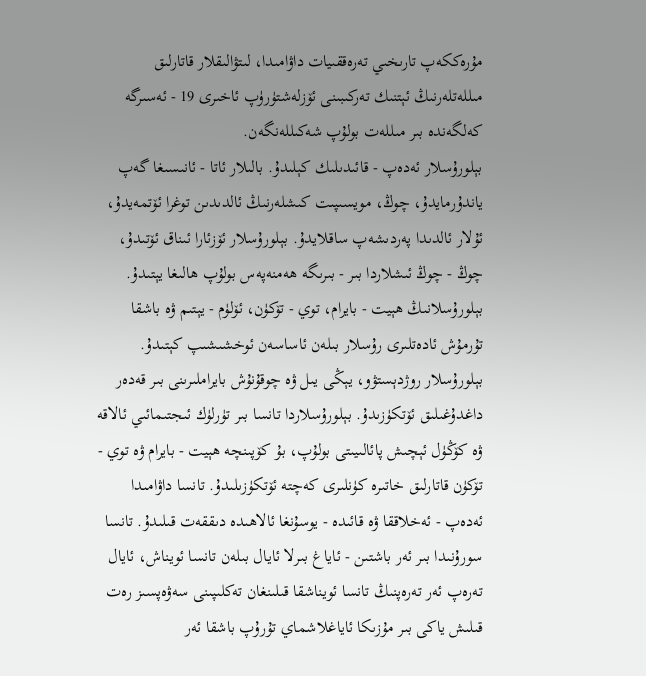مۇرەككەپ تارىخىي تەرەققىيات داۋامىدا، لىتۋالىقلار قاتارلىق مىللەتلەرنىڭ ئېتنىك تەركىبىنى ئۆزلەشتۈرۈپ ئاخىرى 19 - ئەسىرگە كەلگەندە بىر مىللەت بولۇپ شەكىللەنگەن.
بېلورۇسلار ئەدەپ - قائىدىلىك كېلىدۇ. بالىلار ئاتا - ئانىسىغا گەپ ياندۇرمايدۇ، چوڭ، مويسىپىت كىشلەرنىڭ ئالدىدىن توغرا ئۆتمەيدۇ، ئۇلار ئالدىدا پەردىشەپ ساقلايدۇ. بېلورۇسلار ئۆزئارا ئىناق ئۆتىدۇ، چوڭ - چوڭ ئىشلاردا بىر - بىرىگە ھەمنەپەس بولۇپ ھالىغا يېتىدۇ.
بېلورۇسلانىڭ ھېيت - بايرام، توي - تۆكۈن، ئۆلۈم - يېتىم ۋە باشقا تۇرمۇش ئادەتلىرى رۇسلار بىلەن ئاساسەن ئوخشىشىپ كېتىدۇ.
بېلورۇسلار روژدېستۋو، يېڭى يىل ۋە چوقۇنۇش بايراملىرىنى بىر قەدەر داغدۇغىلىق ئۆتكۈزىدۇ. بېلورۇسلاردا تانسا بىر تۈرلۈك ئىجتىمائىي ئالاقە ۋە كۆڭۈل ئېچىش پائالىيىتى بولۇپ، بۇ كۆپىنچە ھېيت - بايرام ۋە توي - تۆكۈن قاتارلىق خاتىرە كۈنلىرى كەچتە ئۆتكۈزىلىدۇ. تانسا داۋامىدا ئەدەپ - ئەخلاققا ۋە قائىدە - يوسۇنغا ئالاھىدە دىققەت قىلىدۇ. تانسا سورۇنىدا بىر ئەر باشتىن - ئاياغ بىرلا ئايال بىلەن تانسا ئويناش، ئايال تەرەپ ئەر تەرەپنىڭ تانسا ئويناشقا قىلىنغان تەكلىپىنى سەۋەپسىز رەت قىلىش ياكى بىر مۇزىكا ئاياغلاشماي تۇرۇپ باشقا ئەر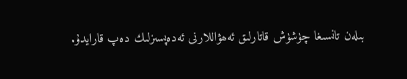بىلەن تانسىغا چۈشۈش قاتارلىق ئەھۋاللارنى ئەدەپسىزلىك دەپ قارايدۇ.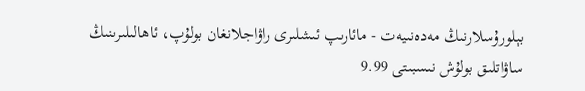بېلورۇسلارنىڭ مەدەنىيەت - مائارىپ ئىشلىرى راۋاجلانغان بولۇپ، ئاھالىلىرىنىڭ ساۋاتلىق بولۇش نىسبىتى 9.99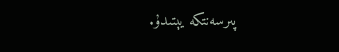پىرسەنتكە يېتىدۇ.